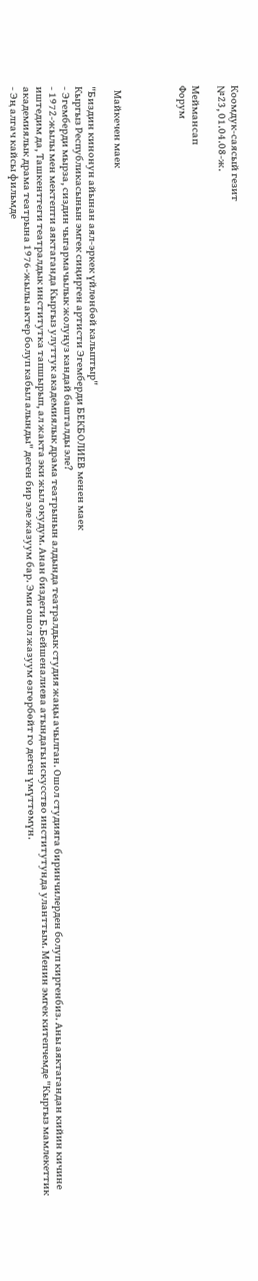Коомдук-саясый гезит
№23, 01.04.08-ж.

Меймансап
Форум




  Майкечен маек

"Биздин кинонун айынан аял-эркек үйлөнбөй калыптыр"
Кыргыз Республикасынын эмгек сиңирген артисти Эгемберди БЕКБОЛИЕВ менен маек
- Эгемберди мырза, сиздин чыгармачылык жолуңуз кандай башталды эле?
- 1972-жылы мен мектепти аяктаганда Кыргыз улуттук академиялык драма театрынын алдында театралдык студия жаңы ачылган. Ошол студияга биринчилерден болуп киргенбиз. Аны аяктагандан кийин кичине иштедим да, Ташкенттеги театралдык институтка тапшырып, ал жакта эки жыл окудум. Анан биздеги Б.Бейшеналиева атындагы искусство институтунда уланттым. Менин эмгек китепчемде "Кыргыз мамлекеттик академиялык драма театрына 1976-жылы актер болуп кабыл алынды" деген бир эле жазуум бар. Эми ошол жазуум өзгөрбөйт го деген үмүттөмүн.
- Эң алгач кайсы фильмде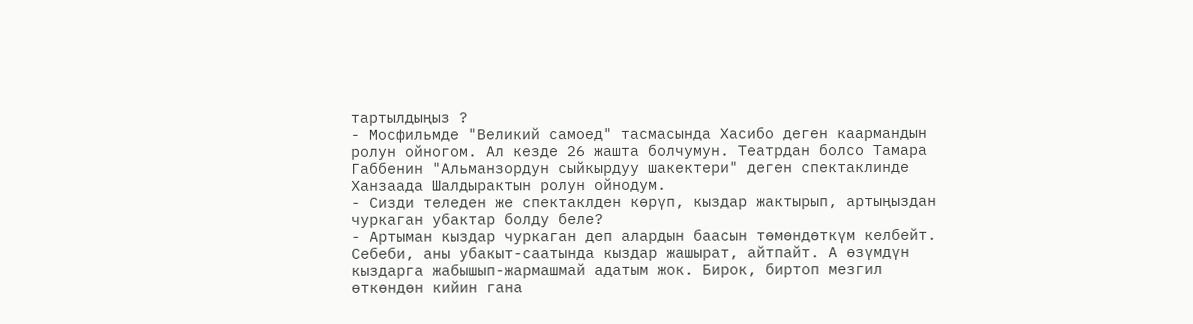тартылдыңыз ?
- Мосфильмде "Великий самоед" тасмасында Хасибо деген каармандын ролун ойногом. Ал кезде 26 жашта болчумун. Театрдан болсо Тамара Габбенин "Альманзордун сыйкырдуу шакектери" деген спектаклинде Ханзаада Шалдырактын ролун ойнодум.
- Сизди теледен же спектаклден көрүп, кыздар жактырып, артыңыздан чуркаган убактар болду беле?
- Артыман кыздар чуркаган деп алардын баасын төмөндөткүм келбейт. Себеби, аны убакыт-саатында кыздар жашырат, айтпайт. А өзүмдүн кыздарга жабышып-жармашмай адатым жок. Бирок, биртоп мезгил өткөндөн кийин гана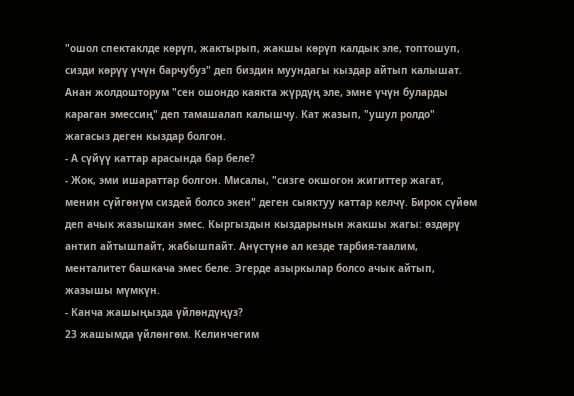"ошол спектаклде көрүп, жактырып, жакшы көрүп калдык эле, топтошуп, сизди көрүү үчүн барчубуз" деп биздин муундагы кыздар айтып калышат. Анан жолдошторум "сен ошондо каякта жүрдүң эле, эмне үчүн буларды караган эмессиң" деп тамашалап калышчу. Кат жазып, "ушул ролдо" жагасыз деген кыздар болгон.
- А сүйүү каттар арасында бар беле?
- Жок, эми ишараттар болгон. Мисалы, "сизге окшогон жигиттер жагат, менин сүйгөнүм сиздей болсо экен" деген сыяктуу каттар келчү. Бирок сүйөм деп ачык жазышкан эмес. Кыргыздын кыздарынын жакшы жагы: өздөрү антип айтышпайт, жабышпайт. Анүстүнө ал кезде тарбия-таалим, менталитет башкача эмес беле. Эгерде азыркылар болсо ачык айтып, жазышы мүмкүн.
- Канча жашыңызда үйлөндүңүз?
23 жашымда үйлөнгөм. Келинчегим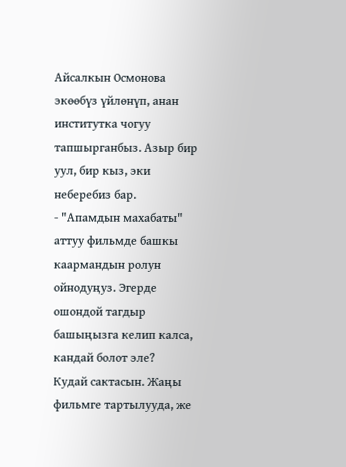Айсалкын Осмонова экөөбүз үйлөнүп, анан институтка чогуу тапшырганбыз. Азыр бир уул, бир кыз, эки неберебиз бар.
- "Апамдын махабаты" аттуу фильмде башкы каармандын ролун ойнодуңуз. Эгерде ошондой тагдыр башыңызга келип калса, кандай болот эле?
Кудай сактасын. Жаңы фильмге тартылууда, же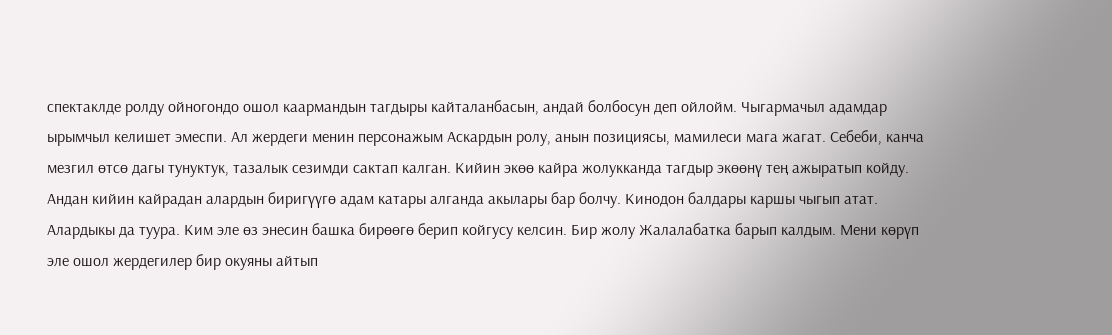спектаклде ролду ойногондо ошол каармандын тагдыры кайталанбасын, андай болбосун деп ойлойм. Чыгармачыл адамдар ырымчыл келишет эмеспи. Ал жердеги менин персонажым Аскардын ролу, анын позициясы, мамилеси мага жагат. Себеби, канча мезгил өтсө дагы тунуктук, тазалык сезимди сактап калган. Кийин экөө кайра жолукканда тагдыр экөөнү тең ажыратып койду. Андан кийин кайрадан алардын биригүүгө адам катары алганда акылары бар болчу. Кинодон балдары каршы чыгып атат. Алардыкы да туура. Ким эле өз энесин башка бирөөгө берип койгусу келсин. Бир жолу Жалалабатка барып калдым. Мени көрүп эле ошол жердегилер бир окуяны айтып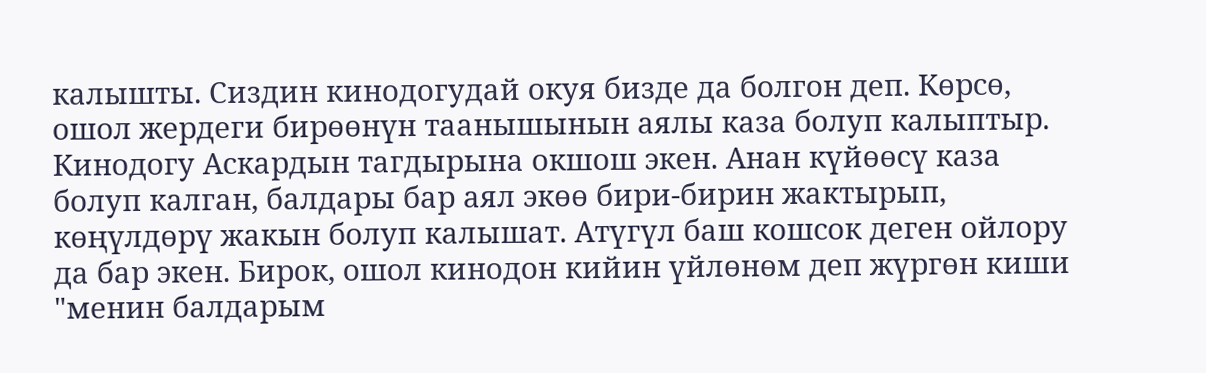калышты. Сиздин кинодогудай окуя бизде да болгон деп. Көрсө, ошол жердеги бирөөнүн таанышынын аялы каза болуп калыптыр. Кинодогу Аскардын тагдырына окшош экен. Анан күйөөсү каза болуп калган, балдары бар аял экөө бири-бирин жактырып, көңүлдөрү жакын болуп калышат. Атүгүл баш кошсок деген ойлору да бар экен. Бирок, ошол кинодон кийин үйлөнөм деп жүргөн киши "менин балдарым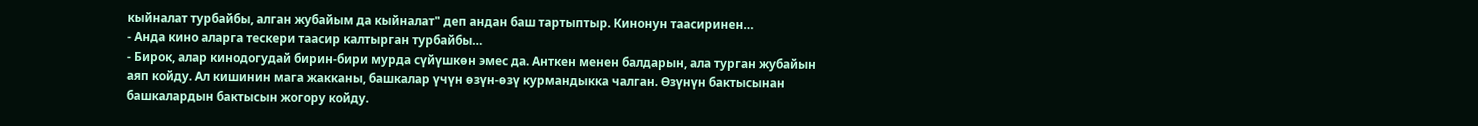кыйналат турбайбы, алган жубайым да кыйналат" деп андан баш тартыптыр. Кинонун таасиринен…
- Анда кино аларга тескери таасир калтырган турбайбы…
- Бирок, алар кинодогудай бирин-бири мурда сүйүшкөн эмес да. Анткен менен балдарын, ала турган жубайын аяп койду. Ал кишинин мага жакканы, башкалар үчүн өзүн-өзү курмандыкка чалган. Өзүнүн бактысынан башкалардын бактысын жогору койду.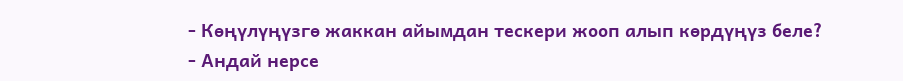- Көңүлүңүзгө жаккан айымдан тескери жооп алып көрдүңүз беле?
- Андай нерсе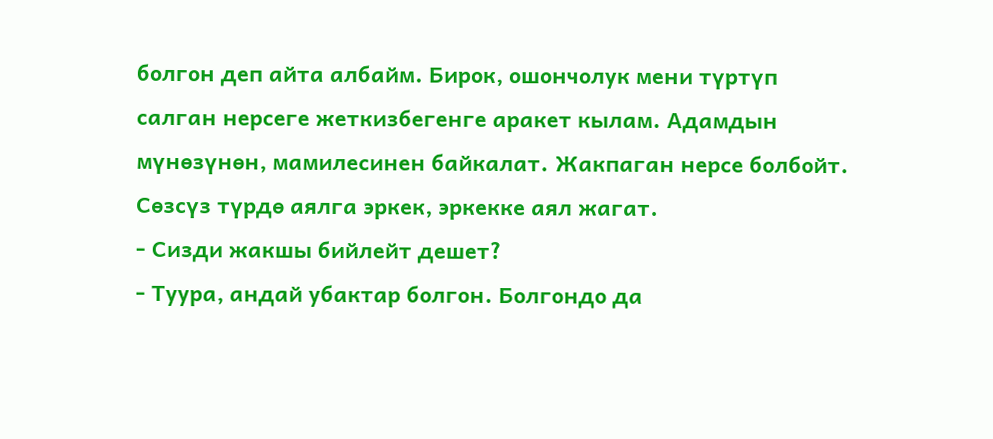болгон деп айта албайм. Бирок, ошончолук мени түртүп салган нерсеге жеткизбегенге аракет кылам. Адамдын мүнөзүнөн, мамилесинен байкалат. Жакпаган нерсе болбойт. Сөзсүз түрдө аялга эркек, эркекке аял жагат.
- Сизди жакшы бийлейт дешет?
- Туура, андай убактар болгон. Болгондо да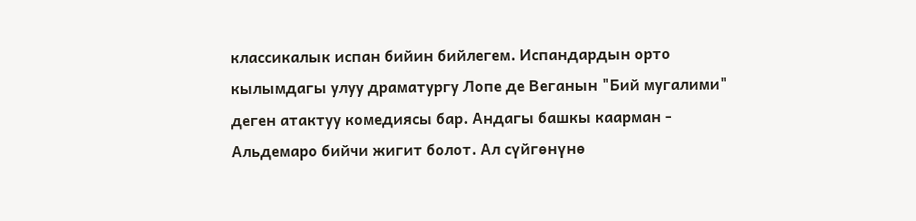классикалык испан бийин бийлегем. Испандардын орто кылымдагы улуу драматургу Лопе де Веганын "Бий мугалими" деген атактуу комедиясы бар. Андагы башкы каарман - Альдемаро бийчи жигит болот. Ал сүйгөнүнө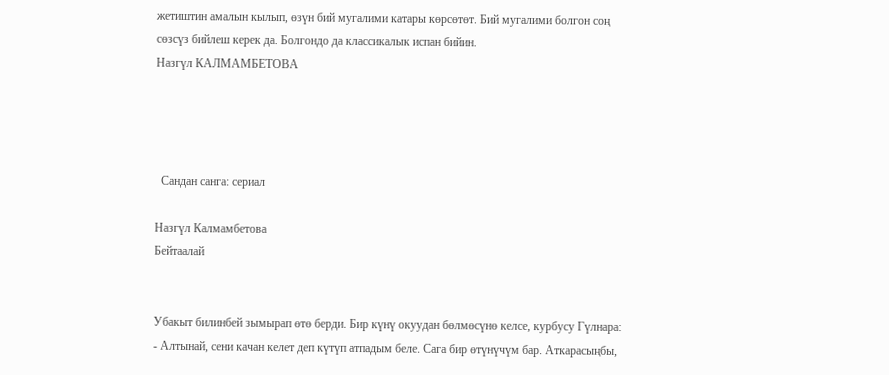жетиштин амалын кылып, өзүн бий мугалими катары көрсөтөт. Бий мугалими болгон соң сөзсүз бийлеш керек да. Болгондо да классикалык испан бийин.
Назгүл КАЛМАМБЕТОВА




  Сандан санга: сериал

Назгүл Калмамбетова
Бейтаалай


Убакыт билинбей зымырап өтө берди. Бир күнү окуудан бөлмөсүнө келсе, курбусу Гүлнара:
- Алтынай, сени качан келет деп күтүп атпадым беле. Сага бир өтүнүчүм бар. Аткарасыңбы,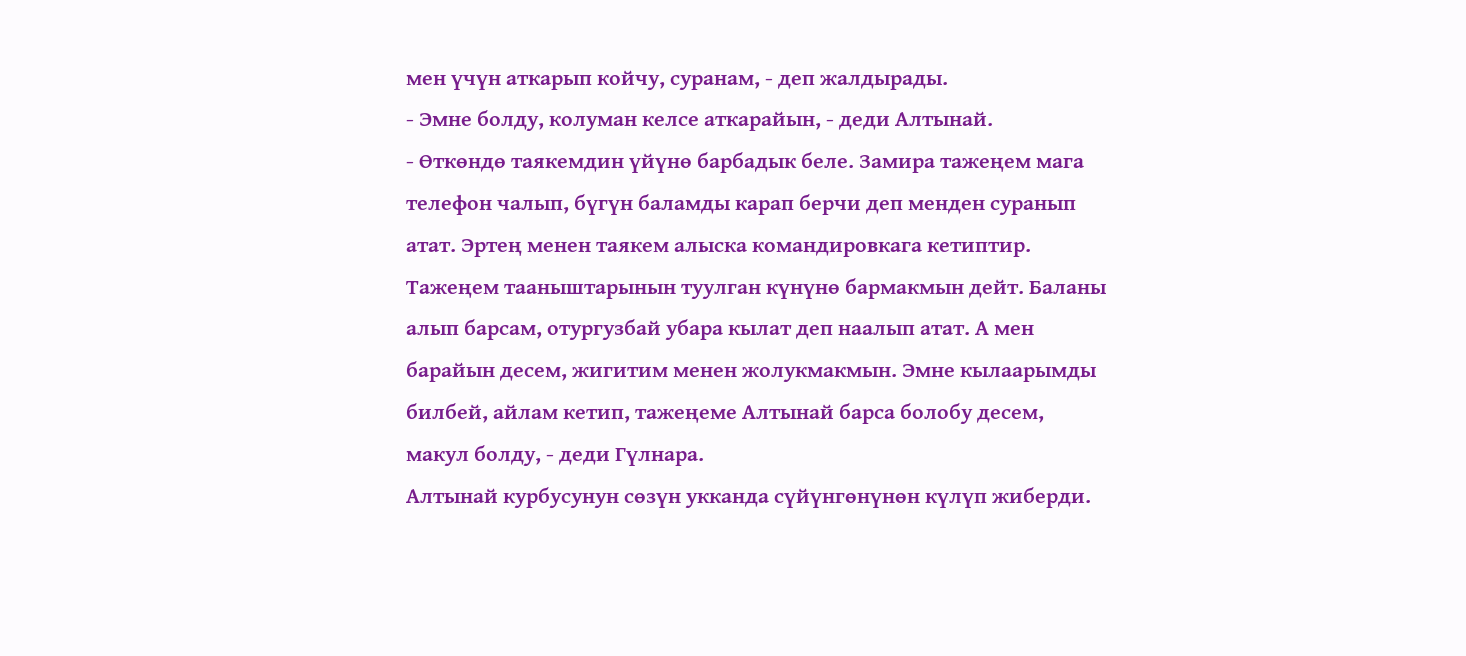мен үчүн аткарып койчу, суранам, - деп жалдырады.
- Эмне болду, колуман келсе аткарайын, - деди Алтынай.
- Өткөндө таякемдин үйүнө барбадык беле. Замира тажеңем мага телефон чалып, бүгүн баламды карап берчи деп менден суранып атат. Эртең менен таякем алыска командировкага кетиптир. Тажеңем тааныштарынын туулган күнүнө бармакмын дейт. Баланы алып барсам, отургузбай убара кылат деп наалып атат. А мен барайын десем, жигитим менен жолукмакмын. Эмне кылаарымды билбей, айлам кетип, тажеңеме Алтынай барса болобу десем, макул болду, - деди Гүлнара.
Алтынай курбусунун сөзүн укканда сүйүнгөнүнөн күлүп жиберди.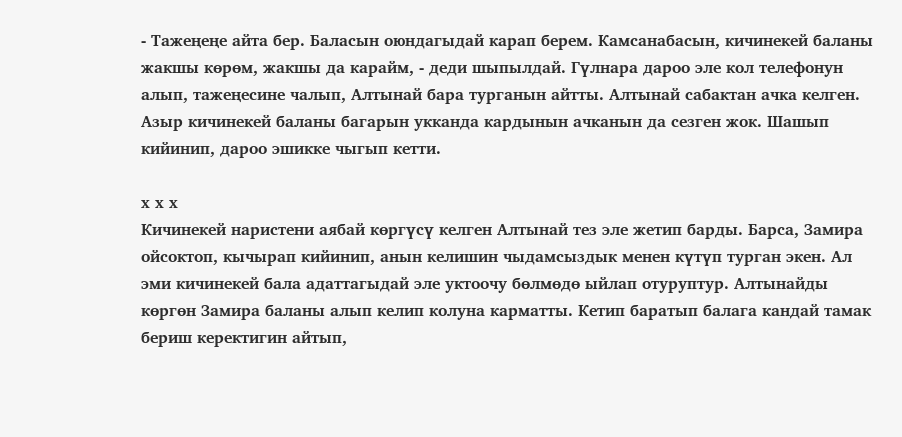- Тажеңеңе айта бер. Баласын оюндагыдай карап берем. Камсанабасын, кичинекей баланы жакшы көрөм, жакшы да карайм, - деди шыпылдай. Гүлнара дароо эле кол телефонун алып, тажеңесине чалып, Алтынай бара турганын айтты. Алтынай сабактан ачка келген. Азыр кичинекей баланы багарын укканда кардынын ачканын да сезген жок. Шашып кийинип, дароо эшикке чыгып кетти.

х х х
Кичинекей наристени аябай көргүсү келген Алтынай тез эле жетип барды. Барса, Замира ойсоктоп, кычырап кийинип, анын келишин чыдамсыздык менен күтүп турган экен. Ал эми кичинекей бала адаттагыдай эле уктоочу бөлмөдө ыйлап отуруптур. Алтынайды көргөн Замира баланы алып келип колуна карматты. Кетип баратып балага кандай тамак бериш керектигин айтып,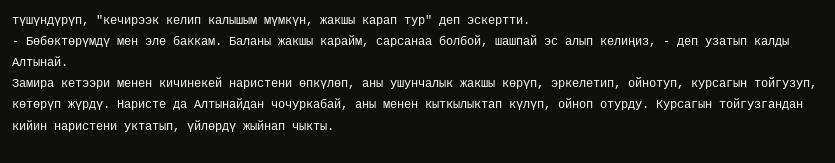түшүндүрүп, "кечирээк келип калышым мүмкүн, жакшы карап тур" деп эскертти.
- Бөбөктөрүмдү мен эле баккам. Баланы жакшы карайм, сарсанаа болбой, шашпай эс алып келиңиз, - деп узатып калды Алтынай.
Замира кетээри менен кичинекей наристени өпкүлөп, аны ушунчалык жакшы көрүп, эркелетип, ойнотуп, курсагын тойгузуп, көтөрүп жүрдү. Наристе да Алтынайдан чочуркабай, аны менен кыткылыктап күлүп, ойноп отурду. Курсагын тойгузгандан кийин наристени уктатып, үйлөрдү жыйнап чыкты.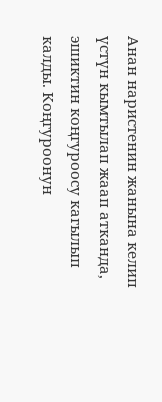Анан наристенин жанына келип үстүн кымтылап жаап атканда, эшиктин коңгуроосу кагылып калды. Коңгуроонун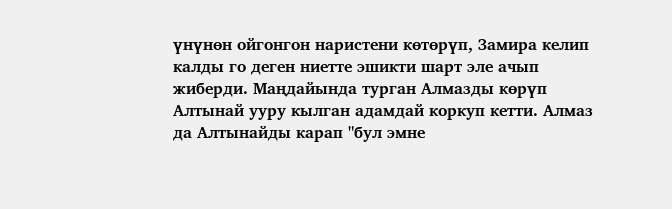үнүнөн ойгонгон наристени көтөрүп, Замира келип калды го деген ниетте эшикти шарт эле ачып жиберди. Маңдайында турган Алмазды көрүп Алтынай ууру кылган адамдай коркуп кетти. Алмаз да Алтынайды карап "бул эмне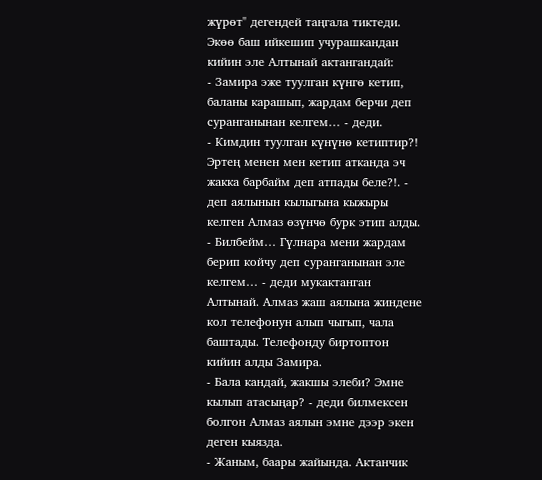жүрөт" дегендей таңгала тиктеди. Экөө баш ийкешип учурашкандан кийин эле Алтынай актангандай:
- Замира эже туулган күнгө кетип, баланы карашып, жардам берчи деп суранганынан келгем… - деди.
- Кимдин туулган күнүнө кетиптир?! Эртең менен мен кетип атканда эч жакка барбайм деп атпады беле?!. - деп аялынын кылыгына кыжыры келген Алмаз өзүнчө бурк этип алды.
- Билбейм… Гүлнара мени жардам берип койчу деп суранганынан эле келгем… - деди мукактанган Алтынай. Алмаз жаш аялына жиндене кол телефонун алып чыгып, чала баштады. Телефонду биртоптон кийин алды Замира.
- Бала кандай, жакшы элеби? Эмне кылып атасыңар? - деди билмексен болгон Алмаз аялын эмне дээр экен деген кыязда.
- Жаным, баары жайында. Актанчик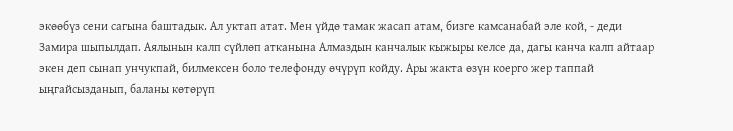экөөбүз сени сагына баштадык. Ал уктап атат. Мен үйдө тамак жасап атам, бизге камсанабай эле кой, - деди Замира шыпылдап. Аялынын калп сүйлөп атканына Алмаздын канчалык кыжыры келсе да, дагы канча калп айтаар экен деп сынап унчукпай, билмексен боло телефонду өчүрүп койду. Ары жакта өзүн коерго жер таппай ыңгайсызданып, баланы көтөрүп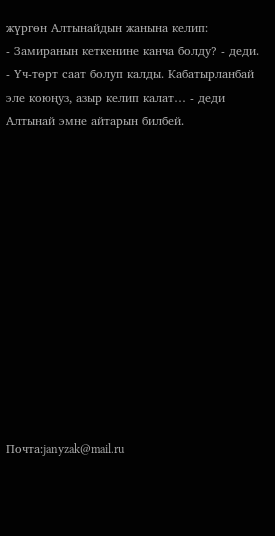жүргөн Алтынайдын жанына келип:
- Замиранын кеткенине канча болду? - деди.
- Үч-төрт саат болуп калды. Кабатырланбай эле коюңуз, азыр келип калат… - деди Алтынай эмне айтарын билбей.













Почта:janyzak@mail.ru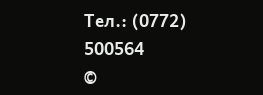Тел.: (0772) 500564
©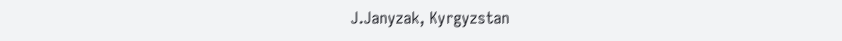J.Janyzak, Kyrgyzstan